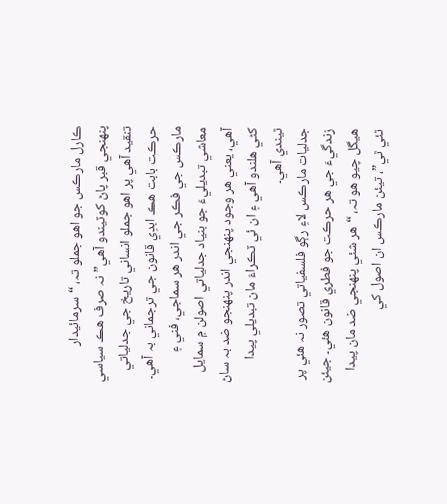ڪارل مارڪس جو اهو جملو تہ، “سرمائيدار پنهنجي قبر پاڻ کوٽيندو آهي” نہ صرف هڪ سياسي تنقيد آهي پر اهو جملو انساني تاريخ جي جدلياتي حرڪت بابت هڪ ابدِي قانون جي ترجماني بہ آهي۔ مارڪس جي فڪر جي اندر هر سماجي، فني ۽ معاشي تبديليءَ جو بنياد جدلياتي اصولن ۾ سمايل آهي، يعني هر وجود پنهنجي اندر پنهنجو ضد بہ ساڻ کڻي هلندو آهي ۽ ان ئي ٽڪراءَ مان تبديلي پيدا ٿيندي آهي۔
جدليات مارڪس لاءِ رڳو فلسفياتي تصور نہ هئي پر زندگيءَ جي هر حرڪت جو فطري قانون هئي۔ جيئن هيگل چيو هو تہ، “هر شئي پنهنجي ضد مان پيدا ٿئي ٿي”، تيئن مارڪس ان اصول کي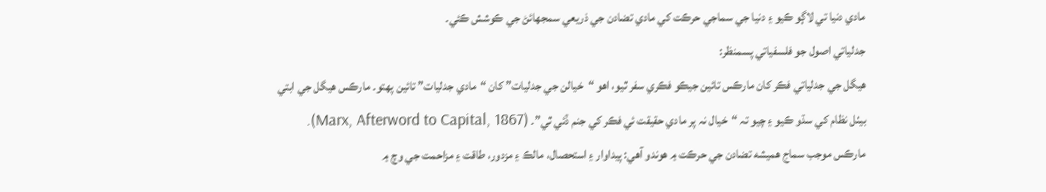مادي دنيا تي لاڳو ڪيو ۽ دنيا جي سماجي حرڪت کي مادي تضادن جي ذريعي سمجهائڻ جي ڪوشش ڪئي۔
جدلياتي اصول جو فلسفياتي پسمنظر:
هيگل جي جدلياتي فڪر کان مارڪس تائين جيڪو فڪري سفر ٿيو، اهو “خيالن جي جدليات” کان “مادي جدليات” تائين پهتو۔ مارڪس هيگل جي ابتي بيٺل نظام کي سڌو ڪيو ۽ چيو تہ “خيال نہ پر مادي حقيقت ئي فڪر کي جنم ڏئي ٿي”۔ (Marx, Afterword to Capital, 1867).
مارڪس موجب سماج هميشه تضادن جي حرڪت ۾ هوندو آهي: پيداوار ۽ استحصال، مالڪ ۽ مزدور، طاقت ۽ مزاحمت جي وچ ۾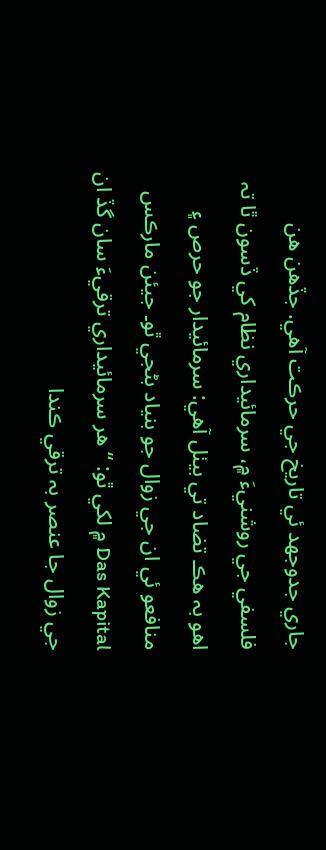جاري جدوجهد ئي تاريخ جي حرڪت آهي. جڏهن هن فلسفي جي روشنيءَ ۾، سرمائيداري نظام کي ڏسون ٿا تہ اهو بہ هڪ تضاد تي بيٺل آهي: سرمائيدار جو حرص ۽ منافعو ئي ان جي زوال جو بنياد بڻجي ٿو۔ جيئن مارڪس Das Kapital ۾ لکي ٿو: “هر سرمائيداري ترقيءَ سان گڏ ان جي زوال جا عنصر بہ ترقي ڪندا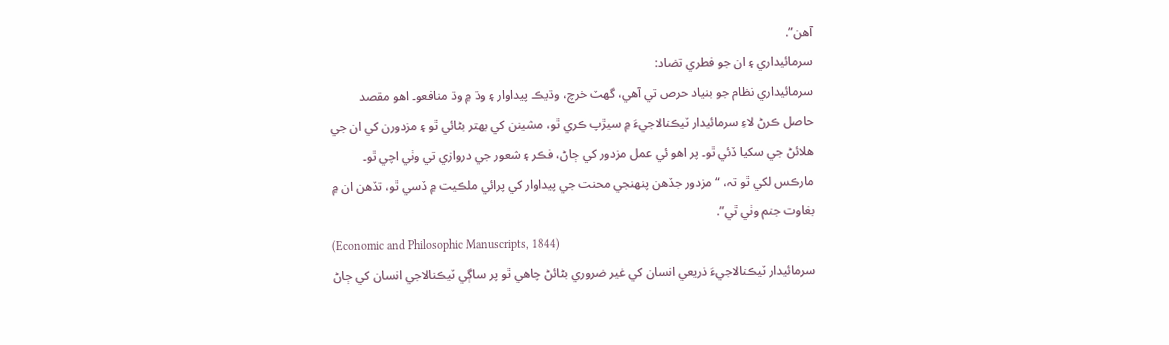آهن”.
سرمائيداري ۽ ان جو فطري تضاد:
سرمائيداري نظام جو بنياد حرص تي آهي، گهٽ خرچ، وڌيڪ پيداوار ۽ وڌ ۾ وڌ منافعو۔ اهو مقصد حاصل ڪرڻ لاءِ سرمائيدار ٽيڪنالاجيءَ ۾ سيڙپ ڪري ٿو، مشينن کي بهتر بڻائي ٿو ۽ مزدورن کي ان جي هلائڻ جي سکيا ڏئي ٿو۔ پر اهو ئي عمل مزدور کي ڄاڻ، فڪر ۽ شعور جي دروازي تي وٺي اچي ٿو۔ مارڪس لکي ٿو تہ، “مزدور جڏهن پنهنجي محنت جي پيداوار کي پرائي ملڪيت ۾ ڏسي ٿو، تڏهن ان ۾ بغاوت جنم وٺي ٿي”.
(Economic and Philosophic Manuscripts, 1844)
سرمائيدار ٽيڪنالاجيءَ ذريعي انسان کي غير ضروري بڻائڻ چاهي ٿو پر ساڳي ٽيڪنالاجي انسان کي ڄاڻ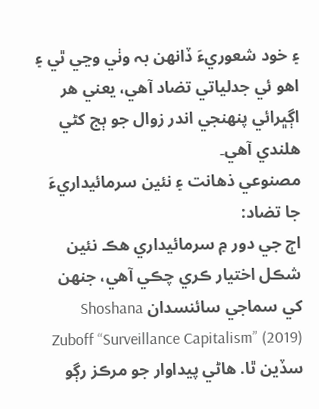۽ خود شعوريءَ ڏانهن بہ وٺي وڃي ٿي ۽ اهو ئي جدلياتي تضاد آهي، يعني هر اڳڀرائي پنهنجي اندر زوال جو ٻج کڻي هلندي آهي۔
مصنوعي ذهانت ۽ نئين سرمائيداريءَ جا تضاد:
اڄ جي دور ۾ سرمائيداري هڪ نئين شڪل اختيار ڪري چڪي آهي، جنهن کي سماجي سائنسدان Shoshana Zuboff “Surveillance Capitalism” (2019) سڏين ٿا. هاڻي پيداوار جو مرڪز رڳو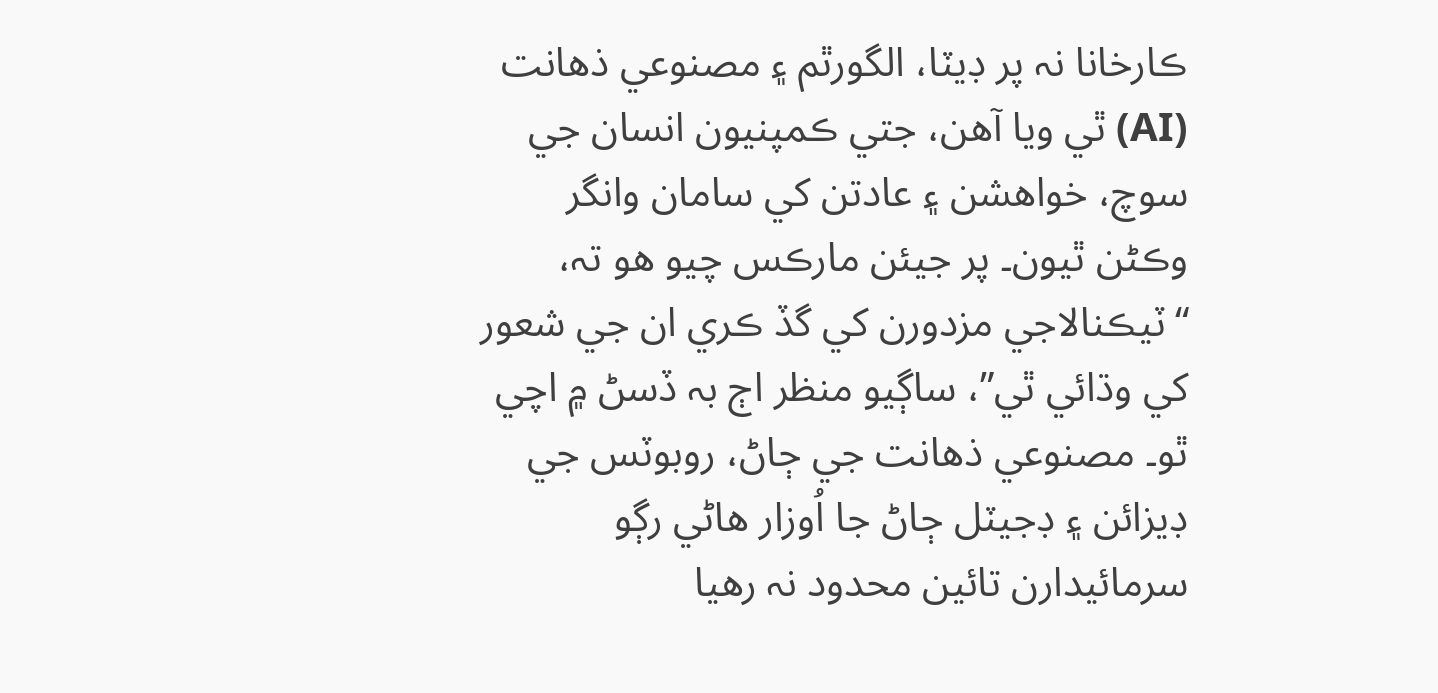ڪارخانا نہ پر ڊيٽا، الگورٿم ۽ مصنوعي ذهانت (AI) ٿي ويا آهن، جتي ڪمپنيون انسان جي سوچ، خواهشن ۽ عادتن کي سامان وانگر وڪڻن ٿيون۔ پر جيئن مارڪس چيو هو تہ، “ٽيڪنالاجي مزدورن کي گڏ ڪري ان جي شعور کي وڌائي ٿي”، ساڳيو منظر اڄ بہ ڏسڻ ۾ اچي ٿو۔ مصنوعي ذهانت جي ڄاڻ، روبوٽس جي ڊيزائن ۽ ڊجيٽل ڄاڻ جا اُوزار هاڻي رڳو سرمائيدارن تائين محدود نہ رهيا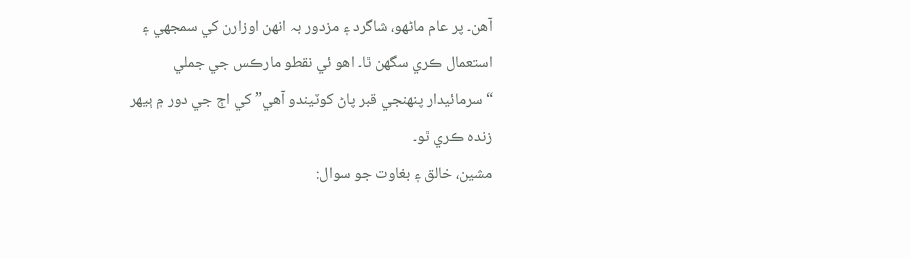آهن۔ پر عام ماڻهو، شاگرد ۽ مزدور بہ انهن اوزارن کي سمجهي ۽ استعمال ڪري سگهن ٿا۔ اهو ئي نقطو مارڪس جي جملي “سرمائيدار پنهنجي قبر پاڻ کوٽيندو آهي” کي اڄ جي دور ۾ ٻيهر زنده ڪري ٿو۔
مشين، خالق ۽ بغاوت جو سوال: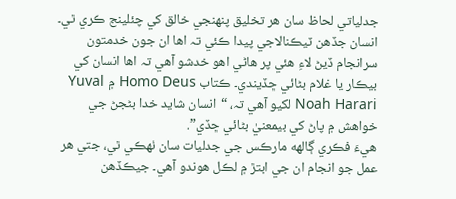جدلياتي لحاظ سان هر تخليق پنهنجي خالق کي چئلينج ڪري ٿي۔ انسان جڏهن ٽيڪنالاجي پيدا ڪئي تہ اها ان جون خدمتون سرانجام ڏيڻ لاءِ هئي پر هاڻي اهو خدشو آهي تہ اها انسان کي بيڪار يا غلام بڻائي ڇڏيندي۔ ڪتاب Homo Deus ۾ Yuval Noah Harari لکيو آهي تہ، “انسان شايد خدا بڻجڻ جي خواهش ۾ پاڻ کي بيمعنيٰ بڻائي ڇڏي”.
هيءَ فڪري ڳالهه مارڪس جي جدليات سان ٺهڪي ٿي، جتي هر عمل جو انجام ان جي ابتڙ ۾ لڪل هوندو آهي۔ جيڪڏهن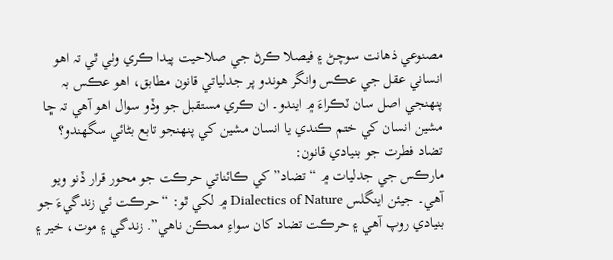مصنوعي ذهانت سوچڻ ۽ فيصلا ڪرڻ جي صلاحيت پيدا ڪري وٺي ٿي تہ اهو انساني عقل جي عڪس وانگر هوندو پر جدلياتي قانون مطابق، اهو عڪس بہ پنهنجي اصل سان ٽڪراءَ ۾ ايندو۔ ان ڪري مستقبل جو وڏو سوال اهو آهي تہ ڇا مشين انسان کي ختم ڪندي يا انسان مشين کي پنهنجو تابع بڻائي سگهندو؟
تضاد فطرت جو بنيادي قانون:
مارڪس جي جدليات ۾ “تضاد” کي ڪائناتي حرڪت جو محور قرار ڏنو ويو آهي۔ جيئن اينگلس Dialectics of Nature ۾ لکي ٿو: “حرڪت ئي زندگيءَ جو بنيادي روپ آهي ۽ حرڪت تضاد کان سواءِ ممڪن ناهي”. زندگي ۽ موت، خير ۽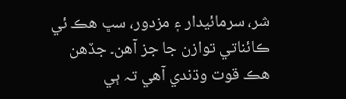شر، سرمائيدار ۽ مزدور، سڀ هڪ ئي ڪائناتي توازن جا جز آهن۔ جڏهن هڪ قوت وڌندي آهي تہ ٻي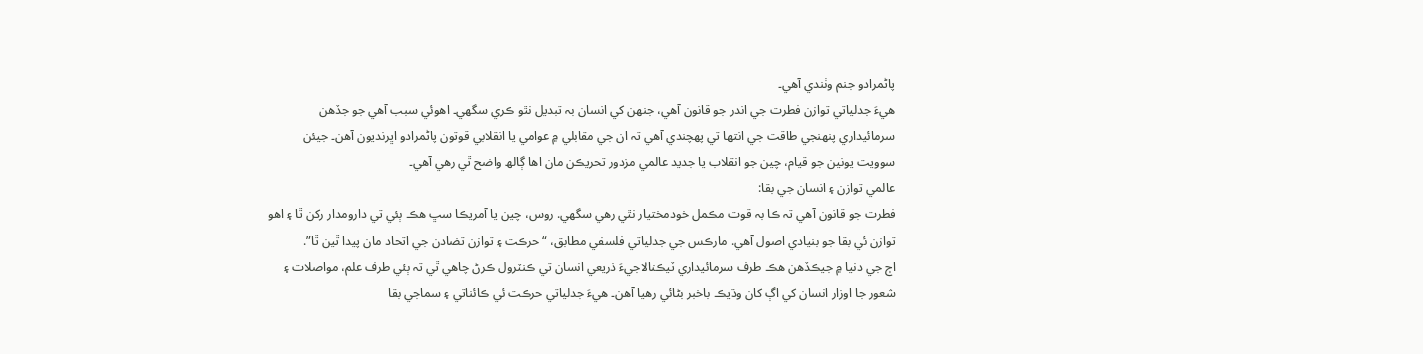پاڻمرادو جنم وٺندي آهي۔
هيءَ جدلياتي توازن فطرت جي اندر جو قانون آهي، جنهن کي انسان بہ تبديل نٿو ڪري سگهي۔ اهوئي سبب آهي جو جڏهن سرمائيداري پنهنجي طاقت جي انتها تي پهچندي آهي تہ ان جي مقابلي ۾ عوامي يا انقلابي قوتون پاڻمرادو اڀرنديون آهن۔ جيئن سوويت يونين جو قيام، چين جو انقلاب يا جديد عالمي مزدور تحريڪن مان اها ڳالھ واضح ٿي رهي آهي۔
عالمي توازن ۽ انسان جي بقا:
فطرت جو قانون آهي تہ ڪا بہ قوت مڪمل خودمختيار نٿي رهي سگهي. روس، چين يا آمريڪا سڀ هڪ ٻئي تي دارومدار رکن ٿا ۽ اهو توازن ئي بقا جو بنيادي اصول آهي. مارڪس جي جدلياتي فلسفي مطابق، “حرڪت ۽ توازن تضادن جي اتحاد مان پيدا ٿين ٿا”.
اڄ جي دنيا ۾ جيڪڏهن هڪ طرف سرمائيداري ٽيڪنالاجيءَ ذريعي انسان تي ڪنٽرول ڪرڻ چاهي ٿي تہ ٻئي طرف علم، مواصلات ۽ شعور جا اوزار انسان کي اڳ کان وڌيڪ باخبر بڻائي رهيا آهن۔ هيءَ جدلياتي حرڪت ئي ڪائناتي ۽ سماجي بقا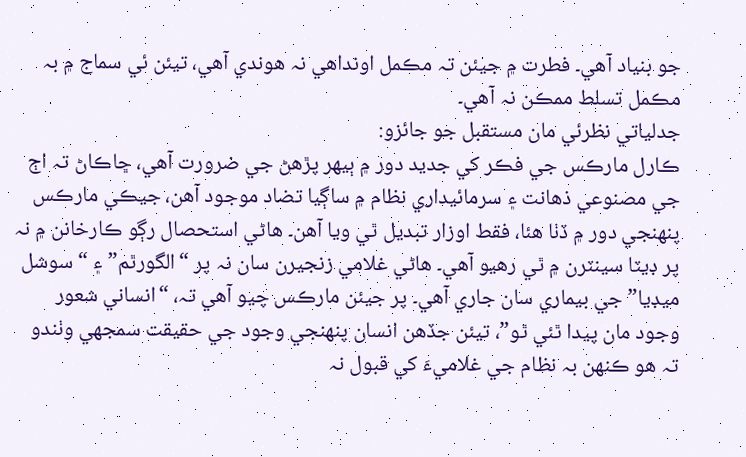جو بنياد آهي۔ فطرت ۾ جيئن تہ مڪمل اونداهي نہ هوندي آهي، تيئن ئي سماج ۾ بہ مڪمل تسلط ممڪن نہ آهي۔
جدلياتي نظرئي مان مستقبل جو جائزو:
ڪارل مارڪس جي فڪر کي جديد دور ۾ ٻيهر پڙهڻ جي ضرورت آهي، ڇاڪاڻ تہ اڄ جي مصنوعي ذهانت ۽ سرمائيداري نظام ۾ ساڳيا تضاد موجود آهن، جيڪي مارڪس پنهنجي دور ۾ ڏٺا هئا، فقط اوزار تبديل ٿي ويا آهن۔ هاڻي استحصال رڳو ڪارخانن ۾ نہ پر ڊيٽا سينٽرن ۾ ٿي رهيو آهي۔ هاڻي غلامي زنجيرن سان نہ پر “الگورٿم” ۽ “سوشل ميڊيا” جي بيماري سان جاري آهي۔ پر جيئن مارڪس چيو آهي تہ، “انساني شعور وجود مان پيدا ٿئي ٿو”، تيئن جڏهن انسان پنهنجي وجود جي حقيقت سمجهي وٺندو تہ هو ڪنهن بہ نظام جي غلاميءَ کي قبول نہ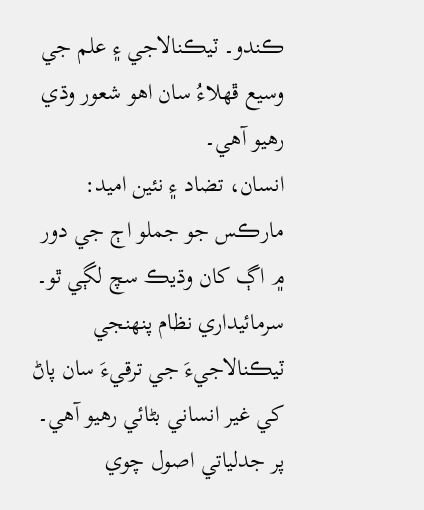ڪندو۔ ٽيڪنالاجي ۽ علم جي وسيع ڦهلاءُ سان اهو شعور وڌي رهيو آهي۔
انسان، تضاد ۽ نئين اميد:
مارڪس جو جملو اڄ جي دور ۾ اڳ کان وڌيڪ سچ لڳي ٿو۔ سرمائيداري نظام پنهنجي ٽيڪنالاجيءَ جي ترقيءَ سان پاڻ کي غير انساني بڻائي رهيو آهي۔ پر جدلياتي اصول چوي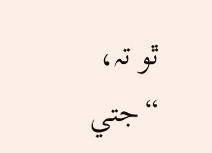ٿو تہ، “جتي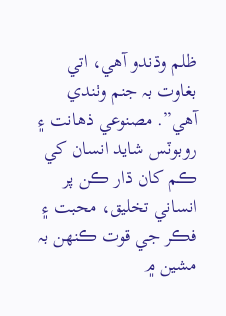ظلم وڌندو آهي، اتي بغاوت بہ جنم وٺندي آهي”. مصنوعي ذهانت ۽ روبوٽس شايد انسان کي ڪم کان ڌار ڪن پر انساني تخليق، محبت ۽ فڪر جي قوت ڪنهن بہ مشين ۾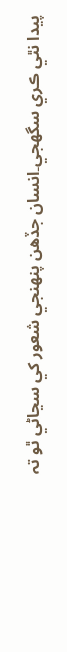پيدا نٿي ڪري سگهجي۔انسان جڏهن پنهنجي شعور کي سڃاڻي ٿو تہ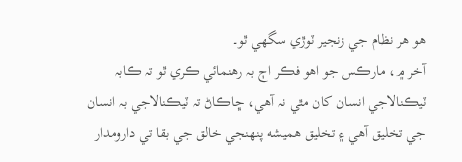هو هر نظام جي زنجير ٽوڙي سگهي ٿو۔
آخر ۾، مارڪس جو اهو فڪر اڄ بہ رهنمائي ڪري ٿو تہ ڪابہ ٽيڪنالاجي انسان کان مٿي نہ آهي، ڇاڪاڻ تہ ٽيڪنالاجي بہ انسان جي تخليق آهي ۽ تخليق هميشه پنهنجي خالق جي بقا تي دارومدار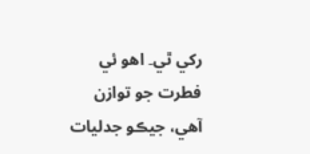رکي ٿي۔ اهو ئي فطرت جو توازن آهي، جيڪو جدليات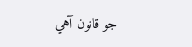جو قانون آهي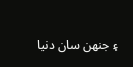۽ جنهن سان دنيا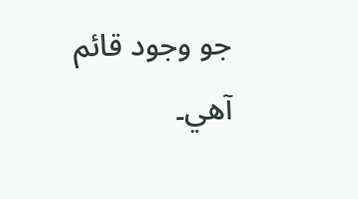جو وجود قائم آهي۔